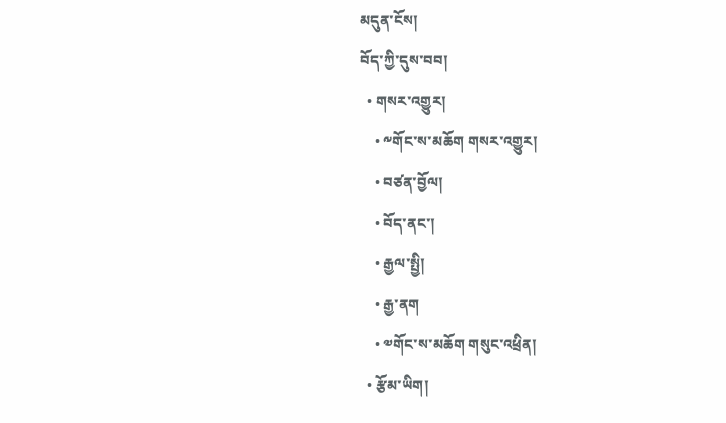མདུན་ངོས།
བོད་ཀྱི་དུས་བབ།
  • གསར་འགྱུར།
    • ༸གོང་ས་མཆོག གསར་འགྱུར།
    • བཙན་བྱོལ།
    • བོད་ནང་།
    • རྒྱལ་སྤྱི།
    • རྒྱ་ནག
    • ༧གོང་ས་མཆོག གསུང་འཕྲིན།
  • རྩོམ་ཡིག།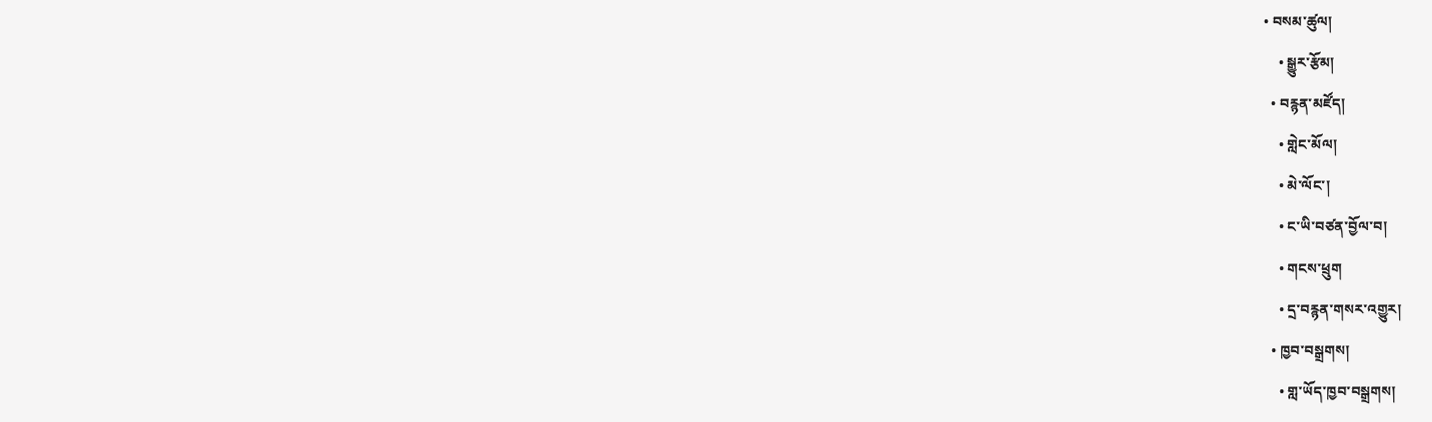• བསམ་ཚུལ།
    • སྒྱུར་རྩོམ།
  • བརྙན་མཛོད།
    • གླེང་མོལ།
    • མེ་ལོང་།
    • ང་ཡི་བཙན་བྱོལ་བ།
    • གངས་ཕྲུག
    • དྲ་བརྙན་གསར་འགྱུར།
  • ཁྱབ་བསྒྲགས།
    • གླ་ཡོད་ཁྱབ་བསྒྲགས།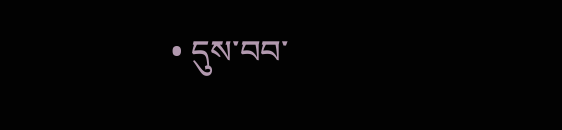• དུས་བབ་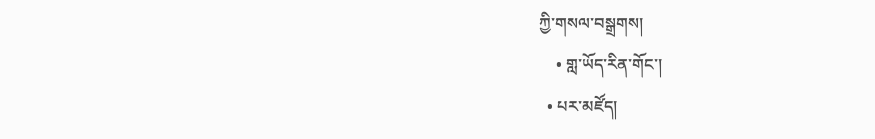ཀྱི་གསལ་བསྒྲགས།
    • གླ་ཡོད་རིན་གོང་།
  • པར་མཛོད།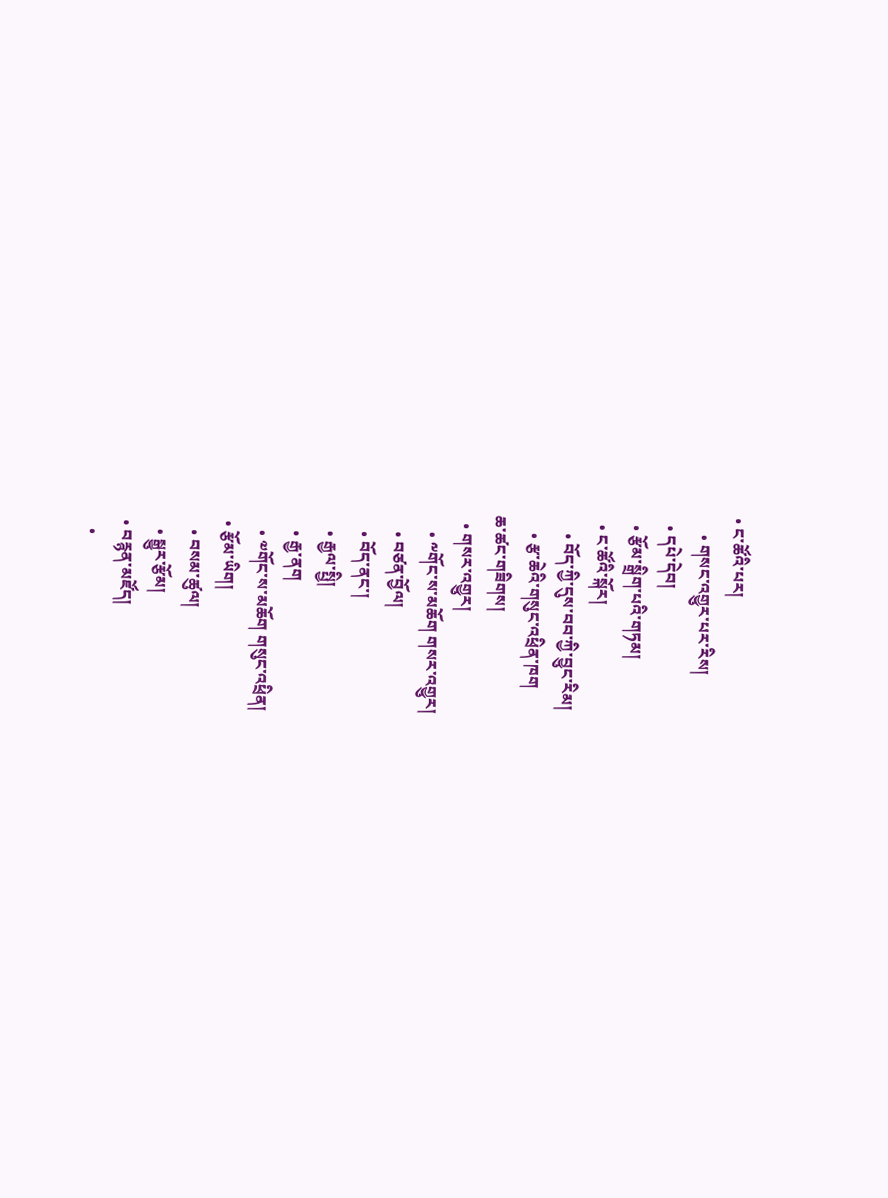• ང་ཚོའི་པར།
    • གསང་འགྱུར་པར་རིས།
  • དཔེ་དེབ།
  • རྩོམ་སྒྲིག་པའི་གཏམ།
  • ང་ཚོའི་སྐོར།
    • བོད་ཀྱི་དུས་བབ་ཀྱི་བྱུང་རིམ།
    • རྩ་ཆེའི་གསུང་འཕྲིན་ཁག
ཆ་ཚང་གཟིགས།
  • གསར་འགྱུར།
    • ༸གོང་ས་མཆོག གསར་འགྱུར།
    • བཙན་བྱོལ།
    • བོད་ནང་།
    • རྒྱལ་སྤྱི།
    • རྒྱ་ནག
    • ༧གོང་ས་མཆོག གསུང་འཕྲིན།
  • རྩོམ་ཡིག།
    • བསམ་ཚུལ།
    • སྒྱུར་རྩོམ།
  • བརྙན་མཛོད།
    •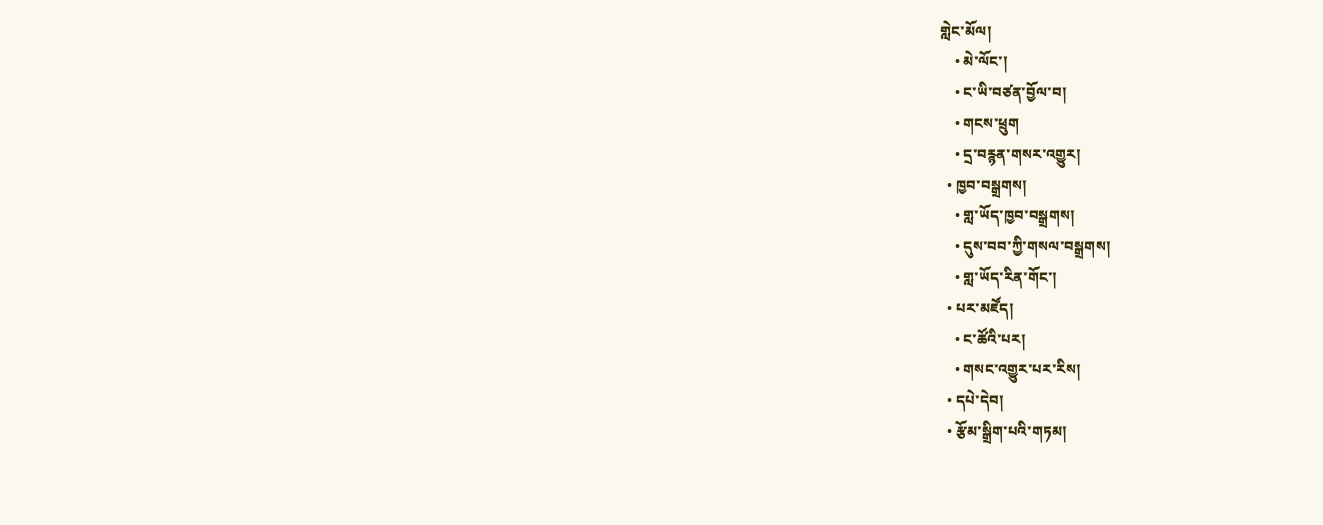གླེང་མོལ།
    • མེ་ལོང་།
    • ང་ཡི་བཙན་བྱོལ་བ།
    • གངས་ཕྲུག
    • དྲ་བརྙན་གསར་འགྱུར།
  • ཁྱབ་བསྒྲགས།
    • གླ་ཡོད་ཁྱབ་བསྒྲགས།
    • དུས་བབ་ཀྱི་གསལ་བསྒྲགས།
    • གླ་ཡོད་རིན་གོང་།
  • པར་མཛོད།
    • ང་ཚོའི་པར།
    • གསང་འགྱུར་པར་རིས།
  • དཔེ་དེབ།
  • རྩོམ་སྒྲིག་པའི་གཏམ།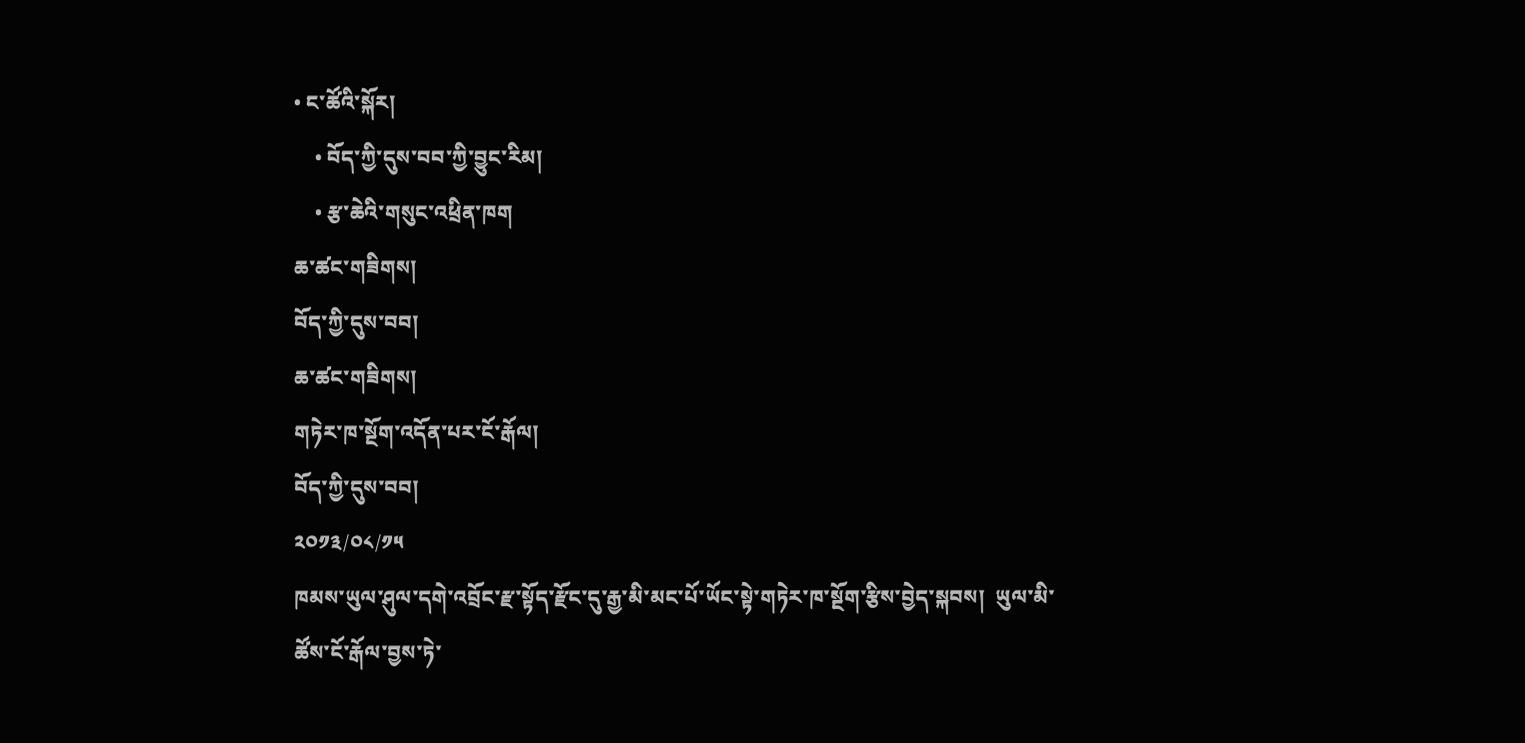• ང་ཚོའི་སྐོར།
    • བོད་ཀྱི་དུས་བབ་ཀྱི་བྱུང་རིམ།
    • རྩ་ཆེའི་གསུང་འཕྲིན་ཁག
ཆ་ཚང་གཟིགས།
བོད་ཀྱི་དུས་བབ།
ཆ་ཚང་གཟིགས།
གཏེར་ཁ་སྔོག་འདོན་པར་ངོ་རྒོལ།
བོད་ཀྱི་དུས་བབ།
༢༠༡༣/༠༨/༡༥
ཁམས་ཡུལ་ཤུལ་དགེ་འབྲོང་རྫ་སྟོད་རྫོང་དུ་རྒྱ་མི་མང་པོ་ཡོང་སྟེ་གཏེར་ཁ་སྔོག་རྩིས་བྱེད་སྐབས།  ཡུལ་མི་ཚོས་ངོ་རྒོལ་བྱས་ཏེ་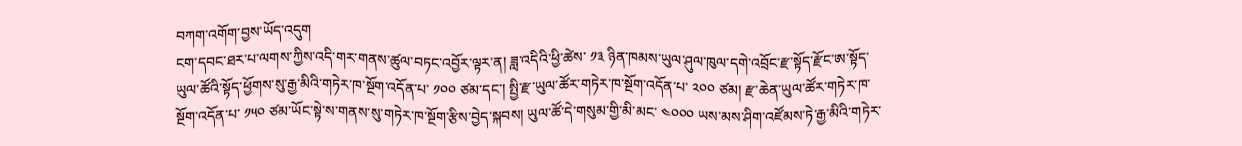བཀག་འགོག་བྱས་ཡོད་འདུག
ངག་དབང་ཐར་པ་ལགས་ཀྱིས་འདི་གར་གནས་ཚུལ་བཏང་འབྱོར་ལྟར་ན། ཟླ་འདིའི་ཕྱི་ཚེས་ ༡༣ ཉིན་ཁམས་ཡུལ་ཤུལ་ཁུལ་དགེ་འབྲོང་རྫ་སྟོད་རྫོང་ཨ་སྟོད་ཡུལ་ཚོའི་སྟོད་ཕྱོགས་སུ་རྒྱ་མིའི་གཏེར་ཁ་སྔོག་འདོན་པ་ ༡༠༠ ཙམ་དང་། སྤྱི་རྫ་ཡུལ་ཚོར་གཏེར་ཁ་སྔོག་འདོན་པ་ ༢༠༠ ཙམ། རྫ་ཆེན་ཡུལ་ཚོར་གཏེར་ཁ་སྔོག་འདོན་པ་ ༡༥༠ ཙམ་ཡོང་སྟེ་ས་གནས་སུ་གཏེར་ཁ་སྔོག་རྩིས་བྱེད་སྐབས། ཡུལ་ཚོ་དེ་གསུམ་གྱི་མི་མང་ ༤༠༠༠ ཡས་མས་ཤིག་འཛོམས་ཏེ་རྒྱ་མིའི་གཏེར་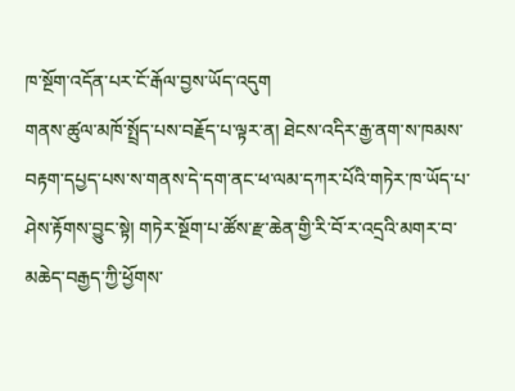ཁ་སྔོག་འདོན་པར་ངོ་རྒོལ་བྱས་ཡོད་འདུག
གནས་ཚུལ་མཁོ་སྤྲོད་པས་བརྗོད་པ་ལྟར་ན། ཐེངས་འདིར་རྒྱ་ནག་ས་ཁམས་བརྟག་དཔྱད་པས་ས་གནས་དེ་དག་ནང་ཕ་ལམ་དཀར་པོའི་གཏེར་ཁ་ཡོད་པ་ཤེས་རྟོགས་བྱུང་སྟེ། གཏེར་སྔོག་པ་ཚོས་རྫ་ཆེན་གྱི་རི་བོ་ར་འདྲའི་མགར་བ་མཆེད་བརྒྱད་ཀྱི་ཕྱོགས་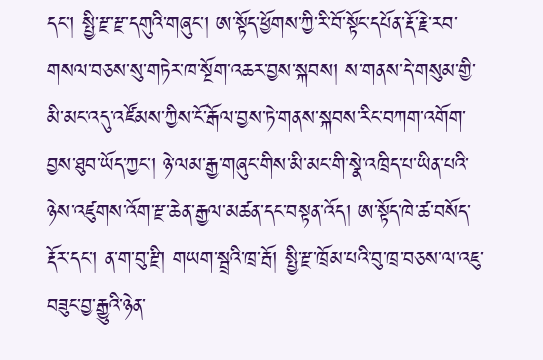དང་། སྤྱི་རྫ་རྫ་དགུའི་གཞུང་། ཨ་སྟོད་ཕྱོགས་ཀྱི་རི་བོ་སྟོང་དཔོན་རྡོ་རྗེ་རབ་གསལ་བཅས་སུ་གཏེར་ཁ་སྔོག་འཆར་བྱས་སྐབས། ས་གནས་དེ་གསུམ་གྱི་མི་མང་འདུ་འཛོམས་ཀྱིས་ངོ་རྒོལ་བྱས་ཏེ་གནས་སྐབས་རིང་བཀག་འགོག་བྱས་ཐུབ་ཡོད་ཀྱང་། ཉེ་ལམ་རྒྱ་གཞུང་གིས་མི་མང་གི་སྣེ་འཁྲིད་པ་ཡིན་པའི་ཉེས་འཛུགས་འོག་རྫ་ཆེན་རྒྱལ་མཚན་དང་བསྟན་འོད། ཨ་སྟོད་ཁེ་ཚ་བསོད་རྡོར་དང་། ན་ག་བུ་རྫི། གཡག་སྦྲའི་ཁྲ་རྦོ། སྤྱི་རྫ་ཁྲོམ་པའི་བུ་ཁྲ་བཅས་ལ་འཇུ་བཟུང་བྱ་རྒྱུའི་ཉེན་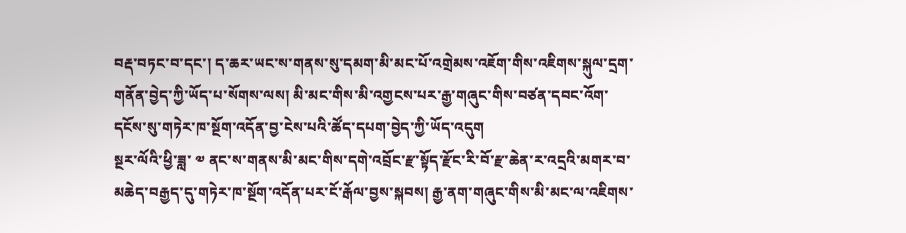བརྡ་བཏང་བ་དང་། ད་ཆར་ཡང་ས་གནས་སུ་དམག་མི་མང་པོ་འགྲེམས་འཇོག་གིས་འཇིགས་སྐུལ་དྲག་གནོན་བྱེད་ཀྱི་ཡོད་པ་སོགས་ལས། མི་མང་གིས་མི་འགྱངས་པར་རྒྱ་གཞུང་གིས་བཙན་དབང་འོག་དངོས་སུ་གཏེར་ཁ་སྔོག་འདོན་བྱ་ངེས་པའི་ཚོད་དཔག་བྱེད་ཀྱི་ཡོད་འདུག
སྔར་ལོའི་ཕྱི་ཟླ་ ༧ ནང་ས་གནས་མི་མང་གིས་དགེ་འབྲོང་རྫ་སྟོད་རྫོང་རི་བོ་རྫ་ཆེན་ར་འདྲའི་མགར་བ་མཆེད་བརྒྱད་དུ་གཏེར་ཁ་སྔོག་འདོན་པར་ངོ་རྒོལ་བྱས་སྐབས། རྒྱ་ནག་གཞུང་གིས་མི་མང་ལ་འཇིགས་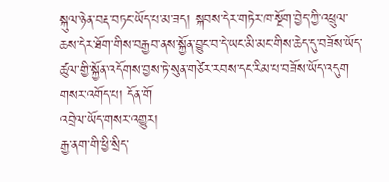སྐུལ་ཉེན་བརྡ་བཏང་ཡོད་པ་མ་ཟད། སྐབས་དེར་གཏེར་ཁ་སྔོག་བྱེད་ཀྱི་འཕྲུལ་ཆས་དེར་ཐོག་གིས་བརྒྱབ་ནས་སྐྱོན་བྱུང་བ་དེ་ཡང་མི་མང་གིས་ཆེད་དུ་བཟོས་ཡོད་ཚུལ་གྱི་སྐྱོན་འདོགས་བྱས་ཏེ་སུན་གཙེར་རབས་དང་རིམ་པ་བཟོས་ཡོད་འདུག
གསར་འགོད་པ། དོན་གོ
འབྲེལ་ཡོད་གསར་འགྱུར།
རྒྱ་ནག་གི་ཕྱི་སྲིད་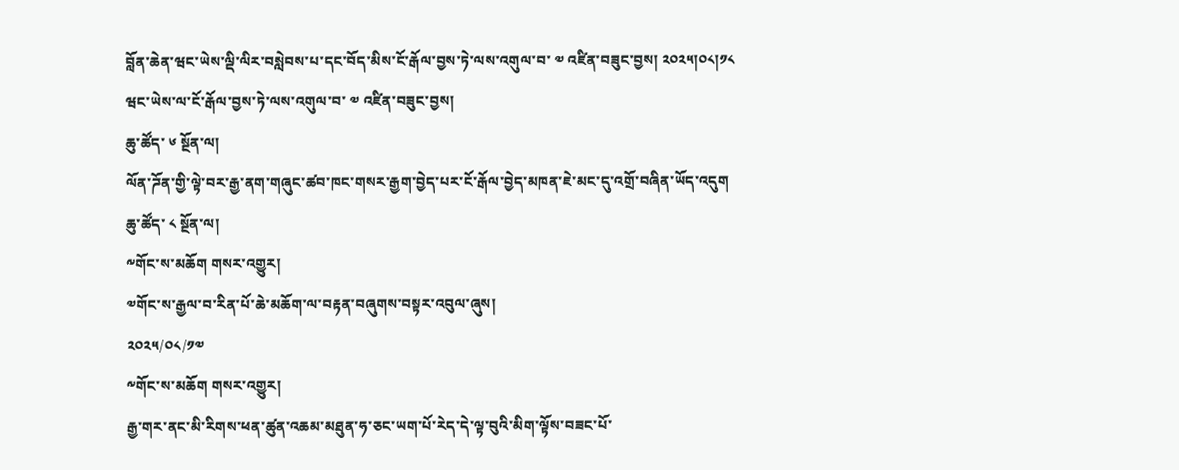བློན་ཆེན་ཝང་ཡེས་ལྡི་ལིར་བསླེབས་པ་དང་བོད་མིས་ངོ་རྒོལ་བྱས་ཏེ་ལས་འགུལ་བ་ ༧ འཛིན་བཟུང་བྱས། ༢༠༢༥།༠༨།༡༨
ཝང་ཡེས་ལ་ངོ་རྒོལ་བྱས་ཏེ་ལས་འགུལ་བ་ ༧ འཛིན་བཟུང་བྱས།
ཆུ་ཚོད་ ༦ སྔོན་ལ།
ལོན་ཌོན་གྱི་ལྟེ་བར་རྒྱ་ནག་གཞུང་ཚབ་ཁང་གསར་རྒྱག་བྱེད་པར་ངོ་རྒོལ་བྱེད་མཁན་ཇེ་མང་དུ་འགྲོ་བཞིན་ཡོད་འདུག
ཆུ་ཚོད་ ༨ སྔོན་ལ།
༸གོང་ས་མཆོག གསར་འགྱུར།
༧གོང་ས་རྒྱལ་བ་རིན་པོ་ཆེ་མཆོག་ལ་བརྟན་བཞུགས་བསྟར་འབུལ་ཞུས།
༢༠༢༥/༠༨/༡༧
༸གོང་ས་མཆོག གསར་འགྱུར།
རྒྱ་གར་ནང་མི་རིགས་ཕན་ཚུན་འཆམ་མཐུན་ཧ་ཅང་ཡག་པོ་རེད་དེ་ལྟ་བུའི་མིག་ལྟོས་བཟང་པོ་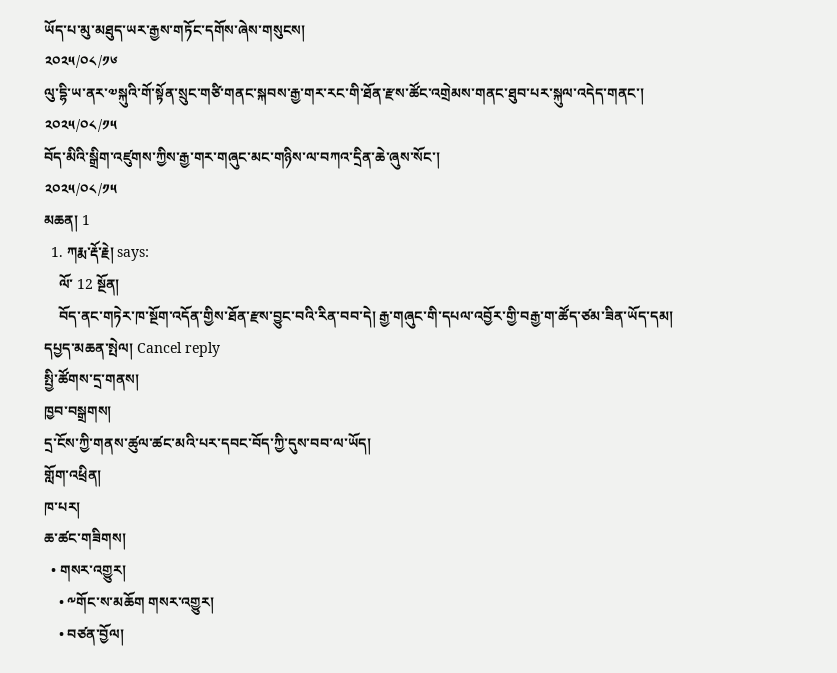ཡོད་པ་མུ་མཐུད་ཡར་རྒྱས་གཏོང་དགོས་ཞེས་གསུངས།
༢༠༢༥/༠༨/༡༦
ལུ་དྷི་ཡ་ནར་༧སྐུའི་གོ་སྟོན་སྲུང་གཙི་གནང་སྐབས་རྒྱ་གར་རང་གི་ཐོན་རྫས་ཚོང་འགྲེམས་གནང་ཐུབ་པར་སྐུལ་འདེད་གནང་།
༢༠༢༥/༠༨/༡༥
བོད་མིའི་སྒྲིག་འཛུགས་ཀྱིས་རྒྱ་གར་གཞུང་མང་གཉིས་ལ་བཀའ་དྲིན་ཆེ་ཞུས་སོང་།
༢༠༢༥/༠༨/༡༥
མཆན། 1
  1. ཀརྨ་རྡོ་རྗེ། says:
    ལོ་ 12 སྔོན།
    བོད་ནང་གཏེར་ཁ་སྔོག་འདོན་གྱིས་ཐོན་རྫས་བྱུང་བའི་རིན་བབ་དེ། རྒྱ་གཞུང་གི་དཔལ་འབྱོར་གྱི་བརྒྱ་ག་ཚོད་ཙམ་ཟིན་ཡོད་དམ།
དཔྱད་མཆན་སྤེལ། Cancel reply
སྤྱི་ཚོགས་དྲ་གནས།
ཁྱབ་བསྒྲགས།
དྲ་ངོས་ཀྱི་གནས་ཚུལ་ཚང་མའི་པར་དབང་བོད་ཀྱི་དུས་བབ་ལ་ཡོད།
གློག་འཕྲིན།
ཁ་པར།
ཆ་ཚང་གཟིགས།
  • གསར་འགྱུར།
    • ༸གོང་ས་མཆོག གསར་འགྱུར།
    • བཙན་བྱོལ།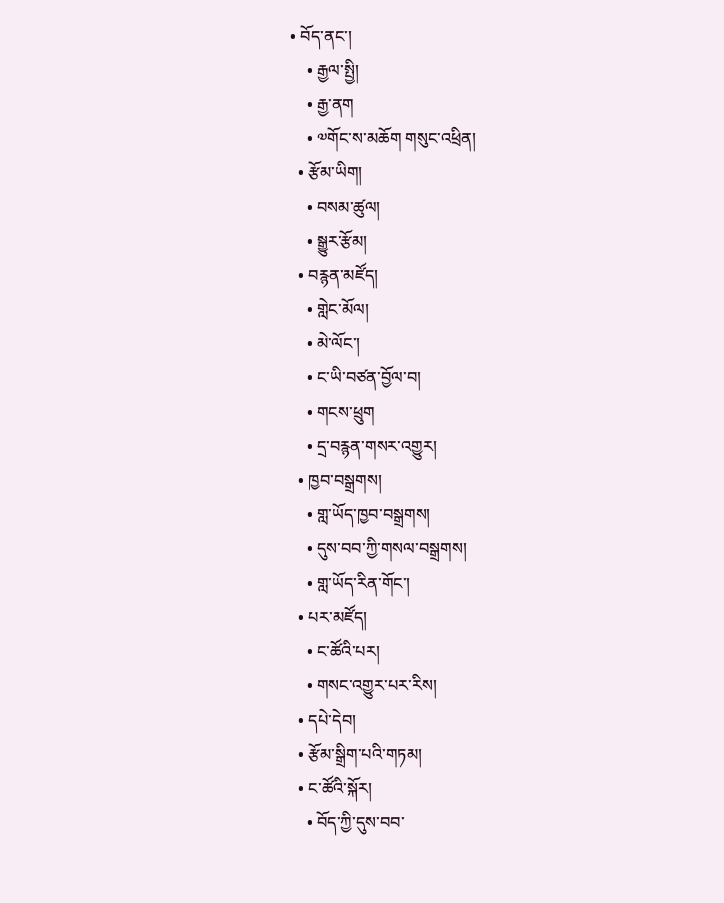• བོད་ནང་།
    • རྒྱལ་སྤྱི།
    • རྒྱ་ནག
    • ༧གོང་ས་མཆོག གསུང་འཕྲིན།
  • རྩོམ་ཡིག།
    • བསམ་ཚུལ།
    • སྒྱུར་རྩོམ།
  • བརྙན་མཛོད།
    • གླེང་མོལ།
    • མེ་ལོང་།
    • ང་ཡི་བཙན་བྱོལ་བ།
    • གངས་ཕྲུག
    • དྲ་བརྙན་གསར་འགྱུར།
  • ཁྱབ་བསྒྲགས།
    • གླ་ཡོད་ཁྱབ་བསྒྲགས།
    • དུས་བབ་ཀྱི་གསལ་བསྒྲགས།
    • གླ་ཡོད་རིན་གོང་།
  • པར་མཛོད།
    • ང་ཚོའི་པར།
    • གསང་འགྱུར་པར་རིས།
  • དཔེ་དེབ།
  • རྩོམ་སྒྲིག་པའི་གཏམ།
  • ང་ཚོའི་སྐོར།
    • བོད་ཀྱི་དུས་བབ་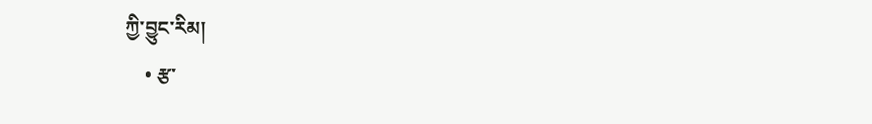ཀྱི་བྱུང་རིམ།
    • རྩ་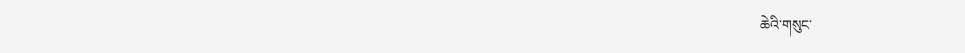ཆེའི་གསུང་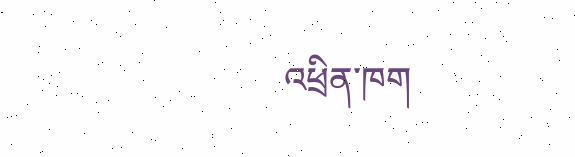འཕྲིན་ཁག